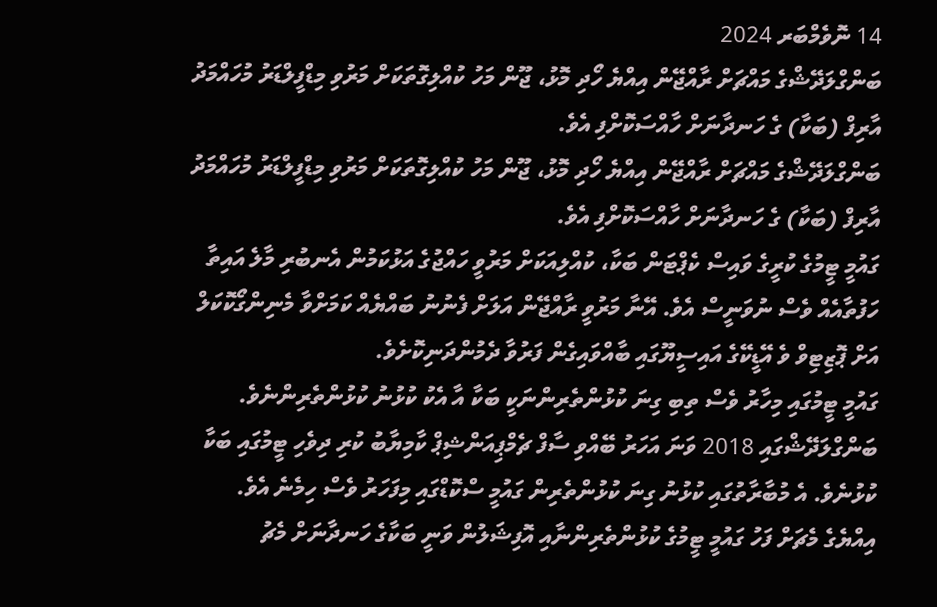14 ނޮވެމްބަރ 2024
ބަންގްލަދޭޝްގެ މައްޗަށް ރާއްޖޭން އިއްޔެ ހޯދި މޮޅު، ޖޫން މަހު ކުއްލިގޮތަކަށް މަރުވި މިޑްފީލްޑަރު މުހައްމަދު އާރިފް (ބަކާ) ގެ ހަނދާނަށް ހާއްސަކޮށްފި އެވެ.
ބަންގްލަދޭޝްގެ މައްޗަށް ރާއްޖޭން އިއްޔެ ހޯދި މޮޅު، ޖޫން މަހު ކުއްލިގޮތަކަށް މަރުވި މިޑްފީލްޑަރު މުހައްމަދު އާރިފް (ބަކާ) ގެ ހަނދާނަށް ހާއްސަކޮށްފި އެވެ.
ގައުމީ ޓީމުގެ ކުރީގެ ވައިސް ކެޕްޓަން ބަކާ، ކުއްލިއަކަށް މަރުވީ ހައްޖުގެ އަޅުކަމުން އެނބުރި މާލެ އައިތާ ހަފުތާއެއް ވެސް ނުވަނީސް އެވެ. އޭނާ މަރުވީ ރާއްޖޭން އަލަށް ފެނުނު ބައްޔެއް ކަމަށްވާ މެނިންގޯކޮކަލް އަށް ޕޮޒިޓިވް ވެ އޭޑީކޭގެ އައިސީޔޫގައި ބާއްވައިގެން ފަރުވާ ދެމުންދަނިކޮށެވެ.
ގައުމީ ޓީމުގައި މިހާރު ވެސް ތިބި ގިނަ ކުޅުންތެރިންނަކީ ބަކާ އާ އެކު ކުޅުނު ކުޅުންތެރިންނެވެ. ބަންގްލަދޭޝްގައި 2018 ވަނަ އަހަރު ބޭއްވި ސާފް ޗެމްޕިއަންޝިޕް ކާމިޔާބު ކުރި ދިވެހި ޓީމުގައި ބަކާ ކުޅުނެވެ. އެ މުބާރާތުގައި ކުޅުނު ގިނަ ކުޅުންތެރިން ގައުމީ ސްކޮޑްގައި މިފަހަރު ވެސް ހިމެނެ އެވެ.
އިއްޔެގެ މެޗަށް ފަހު ގައުމީ ޓީމުގެ ކުޅުންތެރިންނާއި އޮފިޝަލުން ވަނީ ބަކާގެ ހަނދާނަށް މެޗު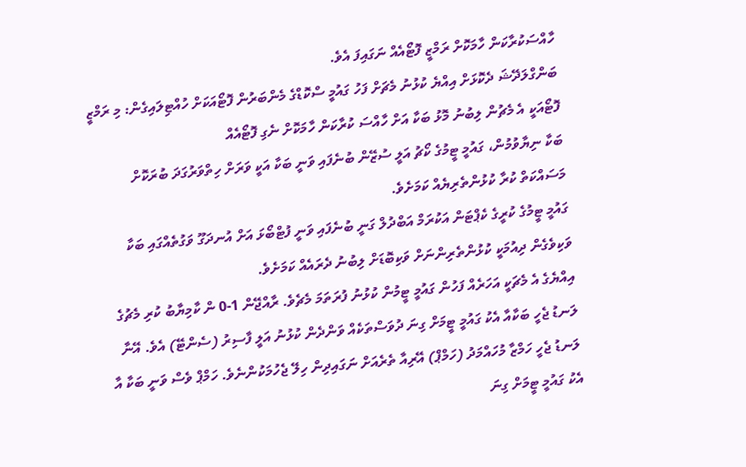ހާއްސަކުރާކަން ހާމަކޮށް ރަމްޒީ ފޮޓޯއެއް ނަގައިފަ އެވެ.
ބަންގްލަދޭޝަ ދެކޮޅަށް އިއްޔެ ކުޅުނު މެޗަށް ފަހު ގައުމީ ސްކޮޑްގެ މެންބަރުން ފޮޓޯއަކަށް ހުއްޓިލައިގެން: މި ރަމްޒީ ފޮޓޯއަކީ އެ މެޗުން ލިބުނު މޮޅު ބަކާ އަށް ހާއްސަ ކުރާކަން ހާމަކޮށް ނެގި ފޮޓޯއެއް
ބަކާ ނިޔާވުމުން، ގައުމީ ޓީމުގެ ކޯޗު އަލީ ސުޒޭން ބުނެފައި ވަނީ ބަކާ އަކީ ވަރަށް ހިތްވަރުގަދަ ބުރަކޮށް މަސައްކަތް ކުރާ ކުޅުންތެރިޔެއް ކަމަށެވެ.
ގައުމީ ޓީމުގެ ކުރީގެ ކެޕްޓަން އަކުރަމް އަބްދުލް ގަނީ ބުނެފައި ވަނީ ފުޓްބޯޅަ އަށް އުނދަގޫ ވަގުތެއްގައި ބަކާ ވަކިވެގެން ދިއުމަކީ ކުޅުންތެރިންނަށް ވަކިބޮޑަށް ލިބުނު ދެރައެއް ކަމަށެވެ.
އިއްޔެގެ އެ މެޗަކީ އަހަރެއް ފަހުން ގައުމީ ޓީމުން ކުޅުނު ފުރަތަމަ މެޗެވެ. ރާއްޖޭން 1-0 ން ކާމިޔާބު ކުރި މެޗުގެ ލަނޑު ޖެހީ ބަކާއާ އެކު ގައުމީ ޓީމަށް ގިނަ ދުވަސްތަކެއް ވަންދެން ކުޅުނު އަލީ ފާސިރު (ސެންޓޭ) އެވެ. އޭނާ ލަނޑު ޖެހީ ހަމްޒާ މުހައްމަދު (ހަމްޕް) އޭރިއާ ތެރެއަށް ނަގައިދިން ހިލޭ ޖެހުމަކުންނެވެ. ހަމްޕް ވެސް ވަނީ ބަކާ އާ އެކު ގައުމީ ޓީމަށް ގިނަ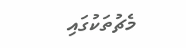މެޗުތަކުގައި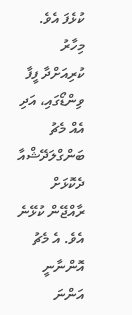ކުޅެފަ އެވެ.
މިހާރު ކުރިއަށްދާ ފީފާ ވިންޑޯގައި، އަދި އެއް މެޗު ބަންގްލަދޭޝްއާ ދެކޮޅަށް ރާއްޖޭން ކުޅޭނެ އެވެ. އެ މެޗު އޮންނާނީ އަންނަ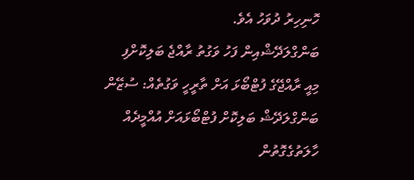ހޮނިހިރު ދުވަހު އެވެ.
ބަންގްލަދޭޝްއިން ފަހު ވަގުތު ރާއްޖެ ބަލިކޮށްފި
މިއީ ރާއްޖޭގެ ފުޓްބޯޅަ އަށް ތާރީހީ ވަގުތެއް: ސުޒޭން
ބަންގްލަދޭޝް ބަލިކޮށް ފުޓްބޯޅައަށް އުއްމީދެއް
ހާލަތުގެގޮތުން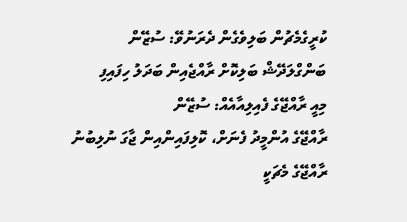ކުރީގެމެޗުން ބަލިވެގެން ދެރަނުވޭ: ސުޒޭން
ބަންގްލަދޭޝް ބަލިކޮށް ރާއްޖެއިން ބަދަލު ހިފައިފި
މިއީ ރާއްޖޭގެ ފެއިލިއާއެއް: ސުޒޭން
ރާއްޖޭގެ އުންމީދު ފެނަށް، ކޮލިފައިންއިން ޖާގަ ނުލިބުނު
ރާއްޖޭގެ މެޗަކީ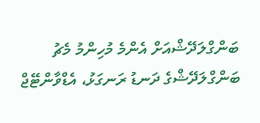ބަންގްލަދޭޝްއަށް އެންމެ މުހިންމު މެޗު
ބަންގްލަދޭޝްގެ ދަނޑު ރަނގަޅު، އެޑްވާންޓޭޖް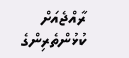ރާއްޖެއަށް
ކުޅުންތެރިންގެ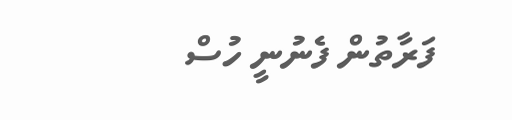ފަރާތުން ފެނުނީ ހުސް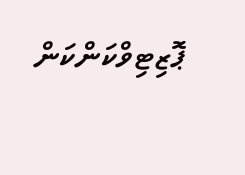ޕޮޒިޓިވްކަންކަން